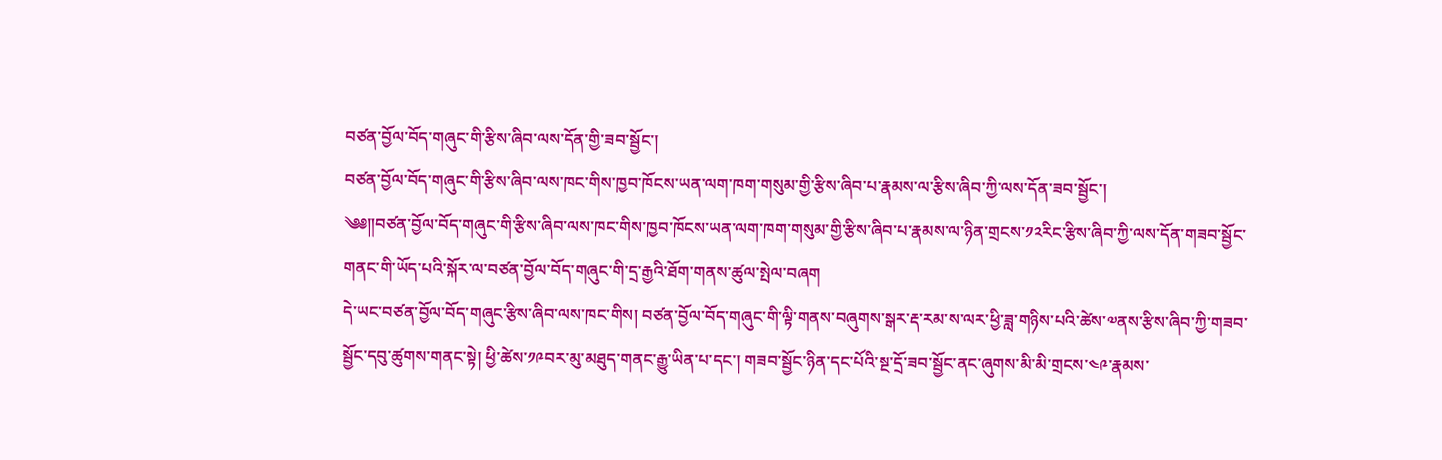བཙན་བྱོལ་བོད་གཞུང་གི་རྩིས་ཞིབ་ལས་དོན་གྱི་ཟབ་སྦྱོང་།
བཙན་བྱོལ་བོད་གཞུང་གི་རྩིས་ཞིབ་ལས་ཁང་གིས་ཁྱབ་ཁོངས་ཡན་ལག་ཁག་གསུམ་གྱི་རྩིས་ཞིབ་པ་རྣམས་ལ་རྩིས་ཞིབ་ཀྱི་ལས་དོན་ཟབ་སྦྱོང་།
༄༅༎བཙན་བྱོལ་བོད་གཞུང་གི་རྩིས་ཞིབ་ལས་ཁང་གིས་ཁྱབ་ཁོངས་ཡན་ལག་ཁག་གསུམ་གྱི་རྩིས་ཞིབ་པ་རྣམས་ལ་ཉིན་གྲངས་༡༢རིང་རྩིས་ཞིབ་ཀྱི་ལས་དོན་གཟབ་སྦྱོང་གནང་གི་ཡོད་པའི་སྐོར་ལ་བཙན་བྱོལ་བོད་གཞུང་གི་དྲ་རྒྱའི་ཐོག་གནས་ཚུལ་སྤེལ་བཞག
དེ་ཡང་བཙན་བྱོལ་བོད་གཞུང་རྩིས་ཞིབ་ལས་ཁང་གིས། བཙན་བྱོལ་བོད་གཞུང་གི་ལྟི་གནས་བཞུགས་སྒར་རྡ་རམ་ས་ལར་ཕྱི་ཟླ་གཉིས་པའི་ཚེས་༧ནས་རྩིས་ཞིབ་ཀྱི་གཟབ་སྦྱོང་དབུ་ཚུགས་གནང་སྟེ། ཕྱི་ཚེས་༡༩བར་མུ་མཐུད་གནང་རྒྱུ་ཡིན་པ་དང་། གཟབ་སྦྱོང་ཉིན་དང་པོའི་སྔ་དྲོ་ཟབ་སྦྱོང་ནང་ཞུགས་མི་མི་གྲངས་༤༩་རྣམས་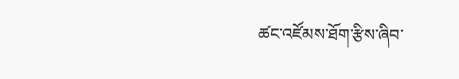ཚང་འཛོམས་ཐོག་རྩིས་ཞིབ་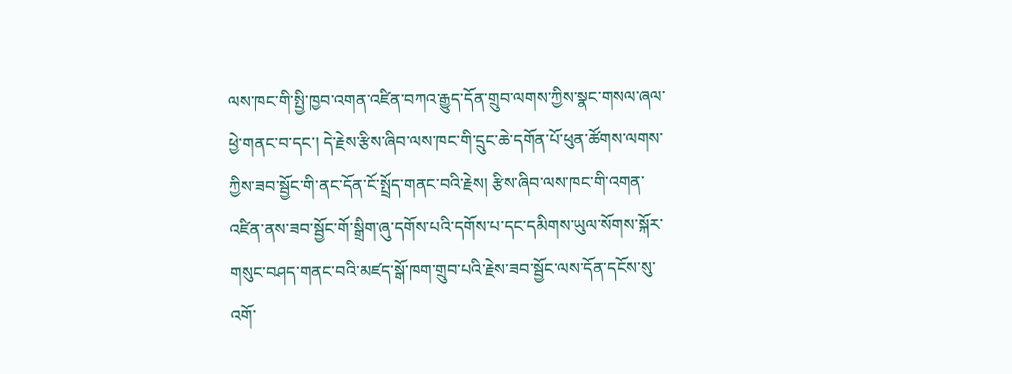ལས་ཁང་གི་སྤྱི་ཁྱབ་འགན་འཛིན་བཀའ་རྒྱུད་དོན་གྲུབ་ལགས་ཀྱིས་སྣང་གསལ་ཞལ་ཕྱེ་གནང་བ་དང་། དེ་རྗེས་རྩིས་ཞིབ་ལས་ཁང་གི་དྲུང་ཆེ་དགོན་པོ་ཕུན་ཚོགས་ལགས་ཀྱིས་ཟབ་སྦྱོང་གི་ནང་དོན་ངོ་སྤྲོད་གནང་བའི་རྗེས། རྩིས་ཞིབ་ལས་ཁང་གི་འགན་འཛིན་ནས་ཟབ་སྦྱོང་གོ་སྒྲིག་ཞུ་དགོས་པའི་དགོས་པ་དང་དམིགས་ཡུལ་སོགས་སྐོར་གསུང་བཤད་གནང་བའི་མཛད་སྒོ་ཁག་གྲུབ་པའི་རྗེས་ཟབ་སྦྱོང་ལས་དོན་དངོས་སུ་འགོ་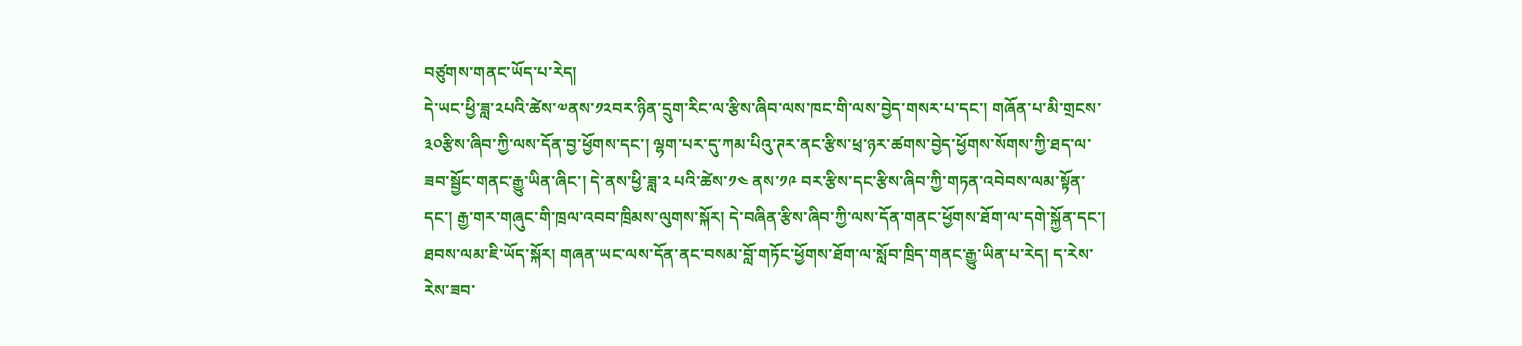བཙུགས་གནང་ཡོད་པ་རེད།
དེ་ཡང་ཕྱི་ཟླ་༢པའི་ཚེས་༧ནས་༡༢བར་ཉིན་དྲུག་རིང་ལ་རྩིས་ཞིབ་ལས་ཁང་གི་ལས་བྱེད་གསར་པ་དང་། གཞོན་པ་མི་གྲངས་༣༠རྩིས་ཞིབ་ཀྱི་ལས་དོན་བྱ་ཕྱོགས་དང་། ལྷག་པར་དུ་ཀམ་པིའུ་ཊར་ནང་རྩིས་ཕྲ་ཉར་ཚགས་བྱེད་ཕྱོགས་སོགས་ཀྱི་ཐད་ལ་ཟབ་སྦྱོང་གནང་རྒྱུ་ཡིན་ཞིང་། དེ་ནས་ཕྱི་ཟླ་༢ པའི་ཚེས་༡༤ ནས་༡༩ བར་རྩིས་དང་རྩིས་ཞིབ་ཀྱི་གཏན་འབེབས་ལམ་སྟོན་དང་། རྒྱ་གར་གཞུང་གི་ཁྲལ་འབབ་ཁྲིམས་ལུགས་སྐོར། དེ་བཞིན་རྩིས་ཞིབ་ཀྱི་ལས་དོན་གནང་ཕྱོགས་ཐོག་ལ་དགེ་སྐྱོན་དང་། ཐབས་ལམ་ཇི་ཡོད་སྐོར། གཞན་ཡང་ལས་དོན་ནང་བསམ་བློ་གཏོང་ཕྱོགས་ཐོག་ལ་སློབ་ཁྲིད་གནང་རྒྱུ་ཡིན་པ་རེད། ད་རེས་རེས་ཟབ་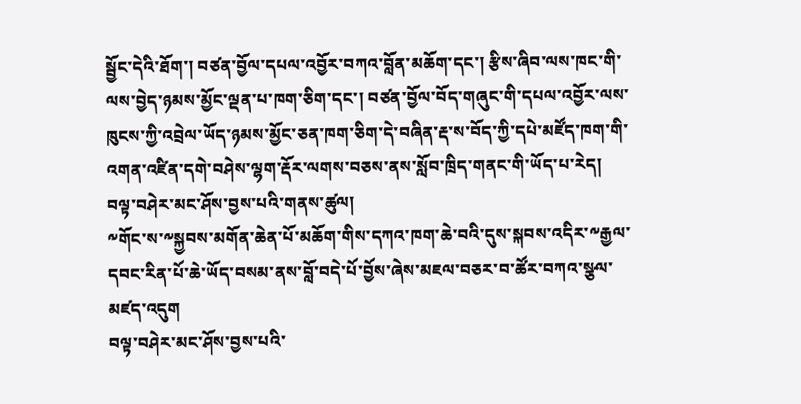སྦྱོང་དེའི་ཐོག་། བཙན་བྱོལ་དཔལ་འབྱོར་བཀའ་བློན་མཆོག་དང་། རྩིས་ཞིབ་ལས་ཁང་གི་ལས་བྱེད་ཉམས་མྱོང་ལྡན་པ་ཁག་ཅིག་དང་། བཙན་བྱོལ་བོད་གཞུང་གི་དཔལ་འབྱོར་ལས་ཁུངས་ཀྱི་འབྲེལ་ཡོད་ཉམས་མྱོང་ཅན་ཁག་ཅིག་དེ་བཞིན་རྡ་ས་བོད་ཀྱི་དཔེ་མཛོད་ཁག་གི་འགན་འཛིན་དགེ་བཤེས་ལྷག་རྡོར་ལགས་བཅས་ནས་སློབ་ཁྲིད་གནང་གི་ཡོད་པ་རེད།
བལྟ་བཤེར་མང་ཤོས་བྱས་པའི་གནས་ཚུལ།
༸གོང་ས་༸སྐྱབས་མགོན་ཆེན་པོ་མཆོག་གིས་དཀའ་ཁག་ཆེ་བའི་དུས་སྐབས་འདིར་༸རྒྱལ་དབང་རིན་པོ་ཆེ་ཡོད་བསམ་ནས་བློ་བདེ་པོ་བྱོས་ཞེས་མཇལ་བཅར་བ་ཚོར་བཀའ་སྩལ་མཛད་འདུག
བལྟ་བཤེར་མང་ཤོས་བྱས་པའི་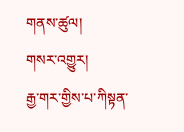གནས་ཚུལ།
གསར་འགྱུར།
རྒྱ་གར་གྱིས་པ་ཀིསྟན་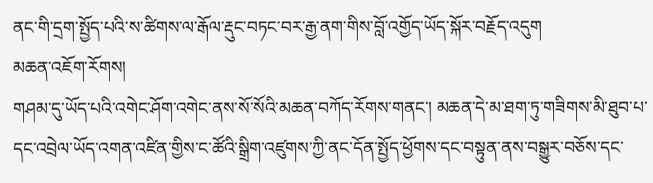ནང་གི་དྲག་སྤྱོད་པའི་ས་ཚིགས་ལ་རྒོལ་རྡུང་བཏང་བར་རྒྱ་ནག་གིས་བློ་འགྱོད་ཡོད་སྐོར་བརྗོད་འདུག
མཆན་འཇོག་རོགས།
གཤམ་དུ་ཡོད་པའི་འགེང་ཤོག་འགེང་ནས་སོ་སོའི་མཆན་བཀོད་རོགས་གནང་། མཆན་དེ་མ་ཐག་ཏུ་གཟིགས་མི་ཐུབ་པ་དང་འབྲེལ་ཡོད་འགན་འཛིན་གྱིས་ང་ཚོའི་སྒྲིག་འཛུགས་ཀྱི་ནང་དོན་སྤྱོད་ཕྱོགས་དང་བསྟུན་ནས་བསྒྱུར་བཅོས་དང་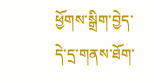ཕྱོགས་སྒྲིག་བྱེད་དེ་དྲ་གནས་ཐོག་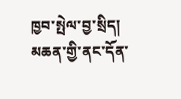ཁྱབ་སྤེལ་བྱ་སྲིད། མཆན་གྱི་ནང་དོན་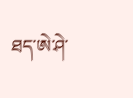ཐད་ཨེ་ཤེ་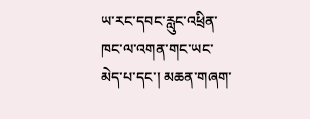ཡ་རང་དབང་རླུང་འཕྲིན་ཁང་ལ་འགན་གང་ཡང་མེད་པ་དང་། མཆན་གཞག་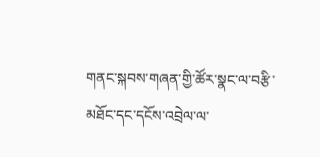གནང་སྐབས་གཞན་གྱི་ཚོར་སྣང་ལ་བརྩི་མཐོང་དང་དངོས་འབྲེལ་ལ་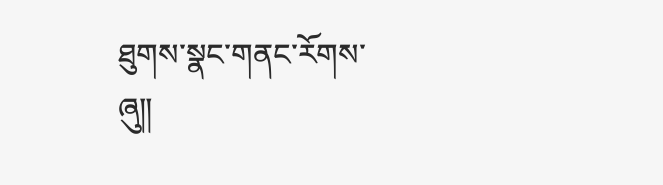ཐུགས་སྣང་གནང་རོགས་ཞུ༎